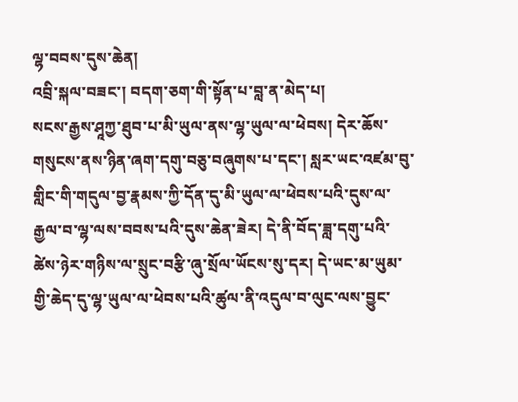ལྷ་བབས་དུས་ཆེན།
འབྲི་སྐལ་བཟང་། བདག་ཅག་གི་སྟོན་པ་བླ་ན་མེད་པ།
སངས་རྒྱས་ཤཱཀྱ་ཐུབ་པ་མི་ཡུལ་ནས་ལྷ་ཡུལ་ལ་ཕེབས། དེར་ཆོས་གསུངས་ནས་ཉིན་ཞག་དགུ་བཅུ་བཞུགས་པ་དང་། སླར་ཡང་འཛམ་བུ་གླིང་གི་གདུལ་བྱ་རྣམས་ཀྱི་དོན་དུ་མི་ཡུལ་ལ་ཕེབས་པའི་དུས་ལ་རྒྱལ་བ་ལྷ་ལས་བབས་པའི་དུས་ཆེན་ཟེར། དེ་ནི་བོད་ཟླ་དགུ་པའི་ཚེས་ཉེར་གཉིས་ལ་སྲུང་བརྩི་ཞུ་སྲོལ་ཡོངས་སུ་དར། དེ་ཡང་མ་ཡུམ་གྱི་ཆེད་དུ་ལྷ་ཡུལ་ལ་ཕེབས་པའི་ཚུལ་ནི་འདུལ་བ་ལུང་ལས་བྱུང་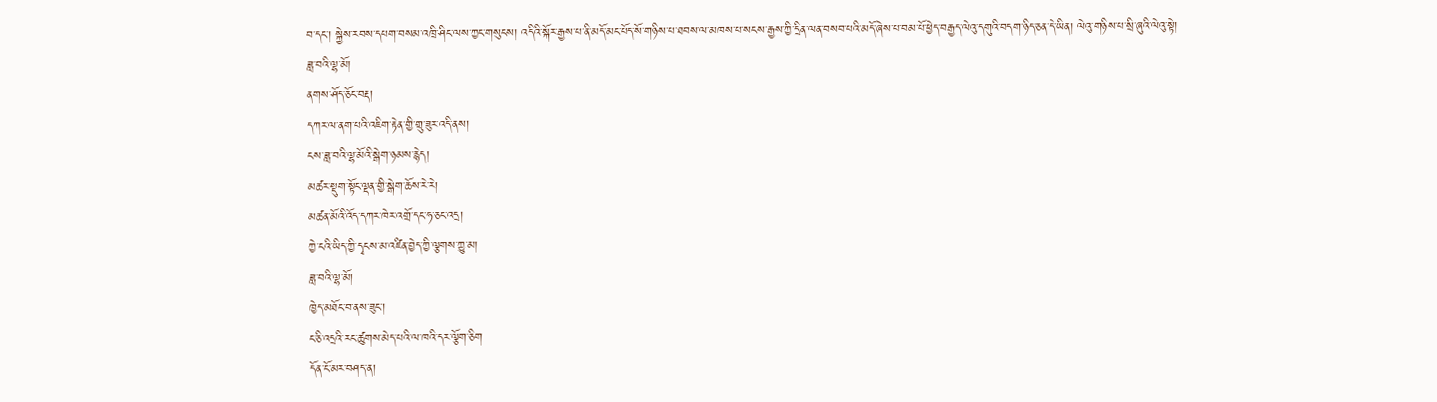བ་དང་། སྐྱེས་རབས་དཔག་བསམ་འཁྲི་ཤིང་ལས་ཀྱང་གསུངས། འདིའི་སྐོར་རྒྱས་པ་ནི་མདོ་མང་པོད་སོ་གཉིས་པ་ཐབས་ལ་མཁས་པ་སངས་རྒྱས་ཀྱི་དྲིན་ལན་བསབ་པའི་མདོ་ཞེས་པ་བམ་པོ་ཕྱེད་བརྒྱད་ལེའུ་དགུའི་བདག་ཉིད་ཅན་དེ་ཡིན། ལེའུ་གཉིས་པ་སྲི་ཞུའི་ལེའུ་སྟེ།
ཟླ་བའི་ལྷ་མོ།
ནགས་ཤོད་ཅོང་བརྡ།
དཀར་ལ་ནག་པའི་འཇིག་རྟེན་གྱི་གྲུ་ཟུར་འདི་ནས།
ངས་ཟླ་བའི་ལྷ་མོའི་སྒེག་ཉམས་རྙེད།
མཚར་སྡུག་སྟོང་ལྡན་གྱི་སྒེག་ཆོས་རེ་རེ།
མཚན་མོའི་འོད་དཀར་ཁེར་འགྲོ་དང་ཧ་ཅང་འདྲ།
ཀྱེ་ངའི་ཡིད་ཀྱི་དྭངས་མ་འཛིན་བྱེད་ཀྱི་ལྕགས་ཀྱུ་མ།
ཟླ་བའི་ལྷ་མོ།
ཁྱེད་མཐོང་བ་ནས་ཟུང་།
ང་ཅི་འདྲའི་རང་ཚུགས་མེད་པའི་ལ་ཁའི་དར་ལྕོག་ཅིག
དོན་ངོ་མར་བཤད་ན།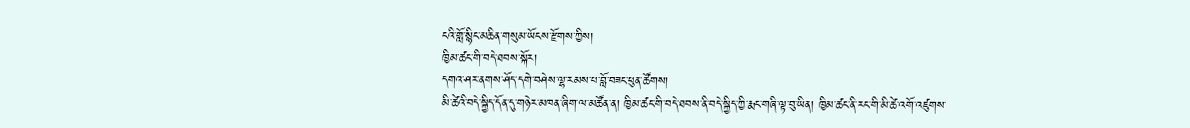ངའི་གློ་སྙིང་མཆིན་གསུམ་ཡོངས་རྫོགས་ཀྱིས།
ཁྱིམ་ཚང་གི་བདེ་ཐབས་སྐོར།
དགའ་ཤར་ནགས་ཤོད་དགེ་བཤེས་ལྷ་རམས་པ་བློ་བཟང་ཕུན་ཚོགས།
མི་ཚེའི་བདེ་སྐྱིད་དོན་དུ་གཉེར་མཁན་ཞིག་ལ་མཚོན་ན། ཁྱིམ་ཚང་གི་བདེ་ཐབས་ནི་བདེ་སྐྱིད་ཀྱི་རྨང་གཞི་ལྟ་བུ་ཡིན། ཁྱིམ་ཚང་ནི་རང་གི་མི་ཚེ་འགོ་འཛུགས་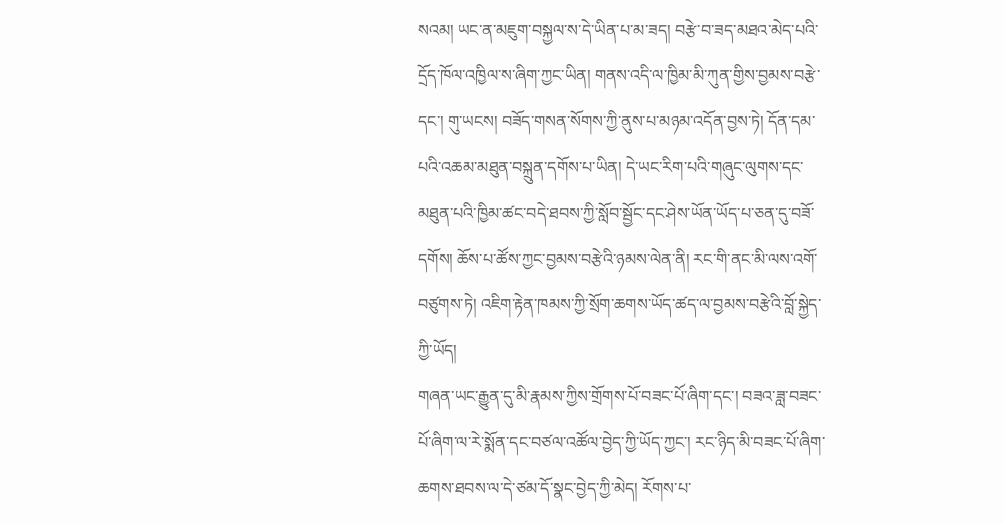སའམ། ཡང་ན་མཇུག་བསྐྱལ་ས་དེ་ཡིན་པ་མ་ཟད། བརྩེ་བ་ཟད་མཐའ་མེད་པའི་དྲོད་ཁོལ་འཁྱིལ་ས་ཞིག་ཀྱང་ཡིན། གནས་འདི་ལ་ཁྱིམ་མི་ཀུན་གྱིས་བྱམས་བརྩེ་དང་། གུ་ཡངས། བཟོད་གསན་སོགས་ཀྱི་ནུས་པ་མཉམ་འདོན་བྱས་ཏེ། དོན་དམ་པའི་འཆམ་མཐུན་བསྐྲུན་དགོས་པ་ཡིན། དེ་ཡང་རིག་པའི་གཞུང་ལུགས་དང་མཐུན་པའི་ཁྱིམ་ཚང་བདེ་ཐབས་ཀྱི་སློབ་སྦྱོང་དང་ཤེས་ཡོན་ཡོད་པ་ཅན་དུ་བཟོ་དགོས། ཆོས་པ་ཚོས་ཀྱང་བྱམས་བརྩེའི་ཉམས་ལེན་ནི། རང་གི་ནང་མི་ལས་འགོ་བཙུགས་ཏེ། འཇིག་རྟེན་ཁམས་ཀྱི་སྲོག་ཆགས་ཡོད་ཚད་ལ་བྱམས་བརྩེའི་བློ་སྐྱེད་ཀྱི་ཡོད།
གཞན་ཡང་རྒྱུན་དུ་མི་རྣམས་ཀྱིས་གྲོགས་པོ་བཟང་པོ་ཞིག་དང་། བཟའ་ཟླ་བཟང་པོ་ཞིག་ལ་རེ་སྨོན་དང་བཙལ་འཚོལ་བྱེད་ཀྱི་ཡོད་ཀྱང་། རང་ཉིད་མི་བཟང་པོ་ཞིག་ཆགས་ཐབས་ལ་དེ་ཙམ་དོ་སྣང་བྱེད་ཀྱི་མེད། རོགས་པ་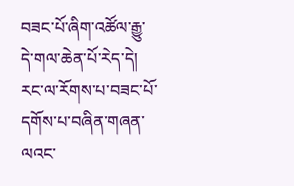བཟང་པོ་ཞིག་འཚོལ་རྒྱུ་དེ་གལ་ཆེན་པོ་རེད་དེ། རང་ལ་རོགས་པ་བཟང་པོ་དགོས་པ་བཞིན་གཞན་ལའང་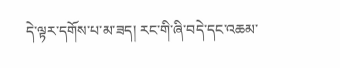དེ་ལྟར་དགོས་པ་མ་ཟད། རང་གི་ཞི་བདེ་དང་འཆམ་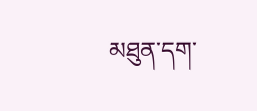མཐུན་དག་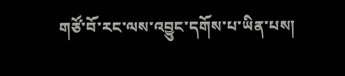གཙོ་བོ་རང་ལས་འབྱུང་དགོས་པ་ཡིན་པས།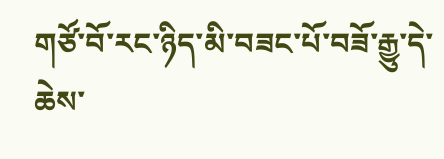གཙོ་བོ་རང་ཉིད་མི་བཟང་པོ་བཟོ་རྒྱུ་དེ་ཆེས་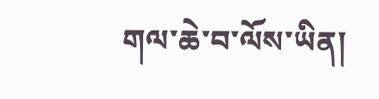གལ་ཆེ་བ་ལོས་ཡིན།